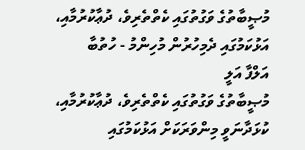މުޞީބާތުގެ ވަގުތުގައި ކެތްތެރިވެ، ދުޢާކުރުމާއި، އަޅުކަމުގައި ދެމިހުރުން މުހިންމު - ހުތުބާ
އަލްފާ އަލީ
މުޞީބާތުގެ ވަގުތުގައި ކެތްތެރިވެ، ދުޢާކުރުމާއި، ކުޅަދާނަވީ މިންވަރަކަށް އަޅުކަމުގައި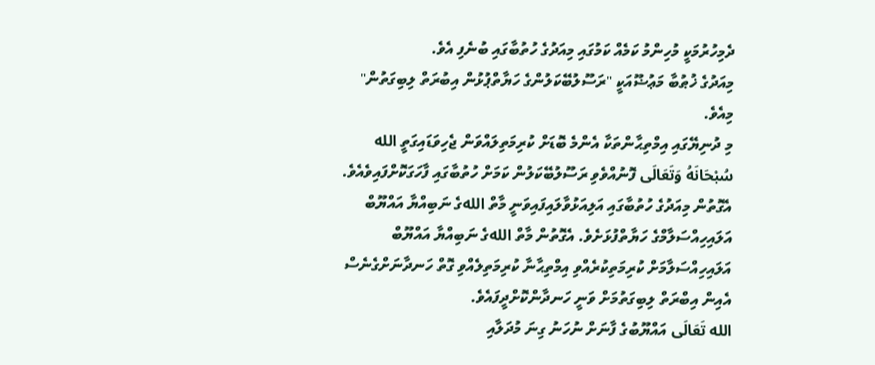ދެމިހުރުމަކީ މުހިންމު ކަމެއް ކަމުގައި މިއަދުގެ ހުތުބާގައި ބުނެފި އެވެ.
މިއަދުގެ ޚުޠުބާ މަޢުޟޫއަކީ "ރަސޫލުބޭކަލުންގެ ހަޔާތްޕުޅުން އިބުރަތް ލިބިގަތުން" މިއެވެ.
މި ދުނިޔޭގައި އިމްތިޙާންތަކާ އެންމެ ބޮޑަށް ކުރިމަތިލައްވަން ޖެހިވަޑައިގަތީ الله سُبْحَانَهُ وَتَعَالَى ފޮނުއްވެވި ރަސޫލުބޭކަލުން ކަމަށް ހުތުބާގައި ފާހަގަކޮށްފައިވެއެވެ. އެގޮތުން މިއަދުގެ ހުތުބާގައި އަލިއަޅުވާލައިފައިވަނީ މާތް اللهގެ ނަބިއްޔާ އައްޔޫބް އަލައިހިއްސަލާމްގެ ހަޔާތްފުޅަށެވެ. އެގޮތުން މާތް اللهގެ ނަބިއްޔާ އައްޔޫބް އަލައިހިއްސަލާމަށް ކުރިމަތިކުރެއްވި އިމްތިޙާނާ ކުރިމަތިލެއްވި ގޮތް ހަނދާނަށްގެނެސް އެއިން އިބްރަތް ލިބިގަތުމަށް ވަނީ ހަނދާންކޮށްދީފައެވެ.
الله تَعَالَى އައްޔޫބުގެ ފާނަށް ނުހަނު ގިނަ މުދަލާއި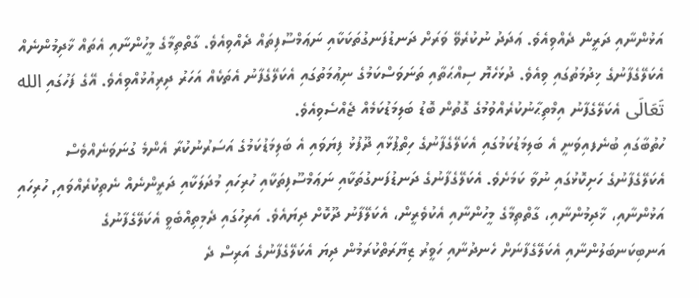އަޅުންނާއި ދަރީން ދެއްވިއެވެ. ޢަދަދު ނުކުރެވޭ ވަރަށް ދަނޑުފަނގުތަކަކާއި ނަޢަމްސޫފިތައް ދެއްވިއެވެ. ގާތްތިމާގެ މީހުންނާއި އެތައް ޚާދިމުންނެއް އެކަލޭގެފާނުގެ ޚިދުމަތުގައި ވިއެވެ. ދުޅަހެޔޮ ސިއްޙަތާއި ތަނަވަސްކަމުގެ ނިޢުމަތުގައި އެކަލޭގެފާނު އެތަކެއް އަހަރު ދިރިއުޅުއްވިއެވެ. އޭގެ ފަހުގައި الله تَعَالَى އެކަލޭގެފާނު އިމްތިޙާނުކުރެއްވުމުގެ ގޮތުން ބޮޑު ބަލިމަޑުކަމެއް ޖެއްސެވިއެވެ.
ހުތުބާގައި ބުނެފއިވަނީ އެ ބަލިމަޑުކަމުގައި އެކަލޭގެފާނުގެ ހިތްޕުޅާއި ދޫފުޅު ފިޔަވައި އެ ބަލިމަޑުކަމުގެ އަސަރުނުކުރާ އެންމެ ގުނަވަނެއްވެސް އެކަލޭގެފާނުގެ ހަށިކޮޅުގައި ނުވާ ކަމަށެވެ. އެކަލޭގެފާނުގެ ދަނޑުފަނގުތަކާއި ނަޢަމްސޫފިތަކާއި ހުރިހައި މުދަލަކާއި ދަރީންނެއް ނެތިކުރެއްވައި, ހުރިހައި އަޅުންނާއި، ޚާދިމުންނާއި، ގާތްތިމާގެ މީހުންނާއި އެކުވެރީން، އެކަލޭފާނު ދޫކޮށް ދިޔައެވެ. އަރިހުގައި ދެމިތިއްބެވީ އެކަލޭގެފާނުގެ އަނބިކަނބަލުންނާއި އެކަލޭގެފާނަށް ހެނދުނާއި ހަވީރު ޒިޔާރަތްކުރަމުން ދިޔަ އެކަލޭގެފާނުގެ އަރިސް ދެ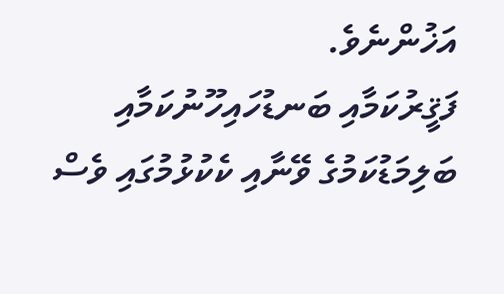އަޚުންނެވެ.
ފަޤީރުކަމާއި ބަނޑުހައިހޫނުކަމާއި ބަލިމަޑުކަމުގެ ވޭނާއި ކެކުޅުމުގައި ވެސް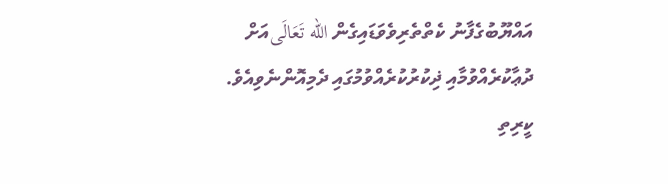އައްޔޫބުގެފާނު ކެތްތެރިވެވަޑައިގެން الله تَعَالَىއަށް ދުޢާކުރެއްވުމާއި ޛިކުރުކުރެއްވުމުގައި ދެމިއޮންނެވިއެވެ.
ކީރިތި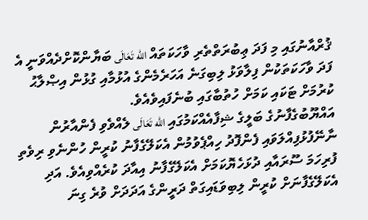ޤުރްއާނުގައި މި ފަދަ ޢިބުރަތްތެރި ވާހަކަތައް الله تَعَالَى ބަޔާންކޮށްދެއްވަނީ އެ ފަދަ ވާހަކަތަކުން ފިލާވަޅު ލިބިގަނެ އަހަރެމެންގެ އުޅުމާއި ގުޅުން އިޞްލާޙު ކުރުމަށް ޓަކައި ކަމަށް ހުތުބާގައި ބުނެފައިވެއެވެ.
އައްޔޫބުގެފާނުގެ ބަލީގެ ޝިފާއެއްކަމުގައި الله تَعَالَى ލެއްވެވި ފެންއާރުން ނާނޭފުޅުފިއްލަވައި ފެންފޮދު ހިއްޕެވުމުން އެކަލޭގެފާނު ކުރީން ހުންނެވި ރިވެތި ފުރިހަމަ ސޫރައާއި ދުޅަހެޔޮކަމަށް އެކަލޭގެފާނު އިއާދަ ކުރެއްވިއެވެ. އަދި އެކަލޭގެފާނަށް ކުރީން ލިބިވަޑައިގަތް ދަރީންގެ އަދަދަށް ވުރެ ގިނަ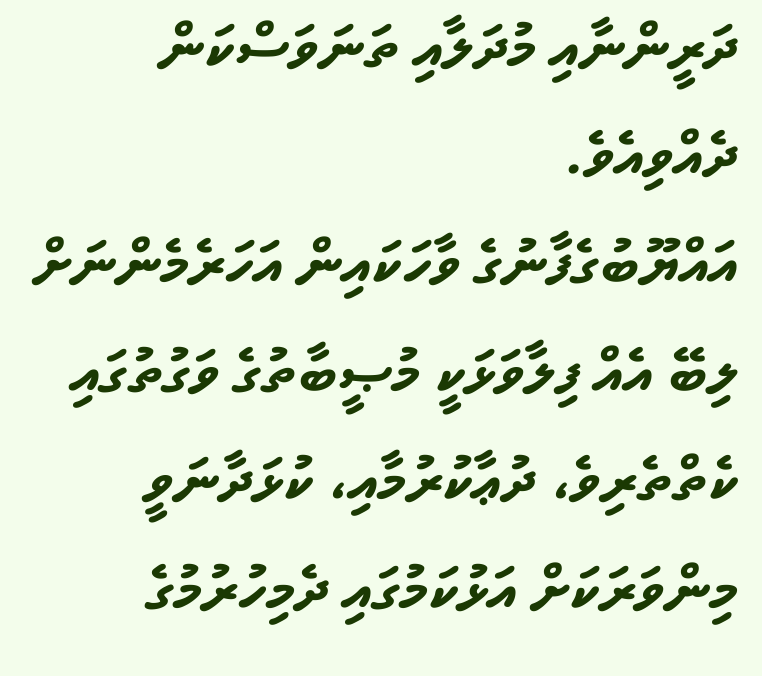ދަރީންނާއި މުދަލާއި ތަނަވަސްކަން ދެއްވިއެވެ.
އައްޔޫބުގެފާނުގެ ވާހަކައިން އަހަރެމެންނަށް ލިބޭ އެއް ފިލާވަޅަކީ މުޞީބާތުގެ ވަގުތުގައި ކެތްތެރިވެ، ދުޢާކުރުމާއި، ކުޅަދާނަވީ މިންވަރަކަށް އަޅުކަމުގައި ދެމިހުރުމުގެ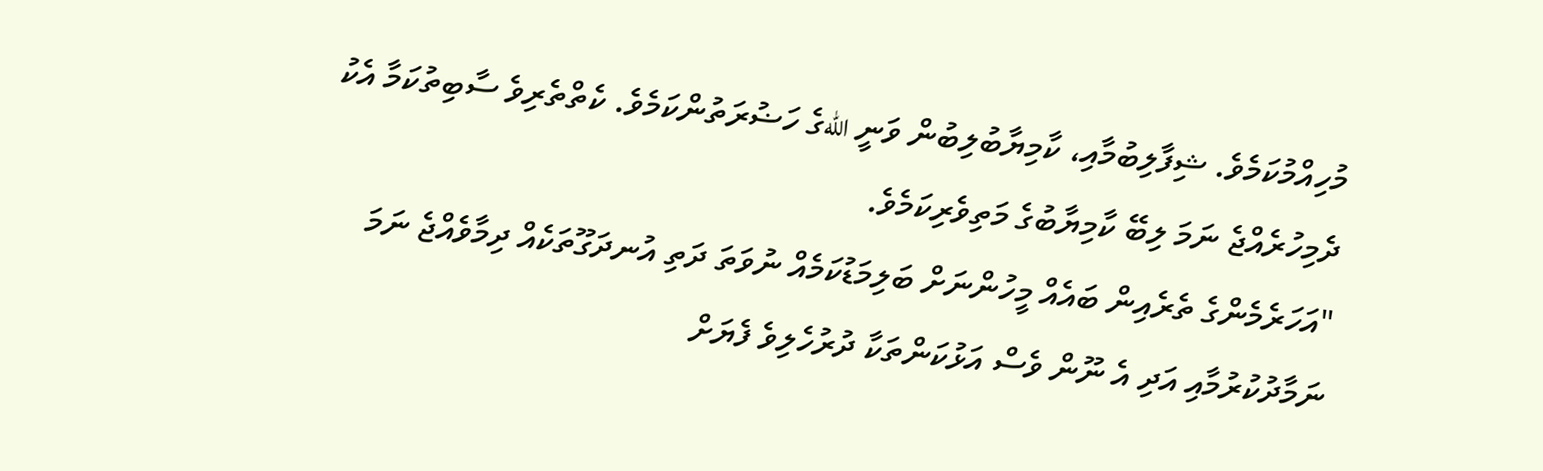މުހިއްމުކަމެވެ. ޝިފާލިބުމާއި، ކާމިޔާބުލިބުން ވަނީ اللهގެ ހަޟުރަތުންކަމެވެ. ކެތްތެރިވެ ސާބިތުކަމާ އެކު ދެމިހުރެއްޖެ ނަމަ ލިބޭ ކާމިޔާބުގެ މަތިވެރިކަމެވެ.
"އަހަރެމެންގެ ތެރެއިން ބައެއް މީހުންނަށް ބަލިމަޑުކަމެއް ނުވަތަ ދަތި އުނދަގޫތަކެއް ދިމާވެއްޖެ ނަމަ ނަމާދުކުރުމާއި އަދި އެ ނޫން ވެސް އަޅުކަންތަކާ ދުރުހެލިވެ ފެޔަށް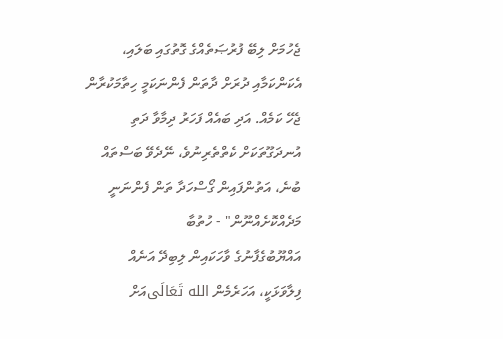ޖެހުމަށް ލިބޭ ފުރުޞަތެއްގެ ގޮތުގައި ބަލައި، އެކަންކަމާއި ދުރަށް ދާތަން ފެންނަކަމީ ހިތާމަކުރާން ޖެހޭ ކަމެއް. އަދި ބައެއް ފަހަރު ދިމާވާ ދަތި އުނދަގޫތަކަށް ކެތްތެރިނުވެ، ނޭދެވޭ ބަސްތައް ބުނެ، އަތުންފައިން ގޯސްހަދާ ތަން ފެންނަނީ މަދެއްކޮށެއްނޫން" - ހުތުބާ
އައްޔޫބުގެފާނުގެ ވާހަކައިން ލިބިދޭ އަނެއް ފިލާވަޅަކީ، އަހަރެމެން الله تَعَالَىއަށް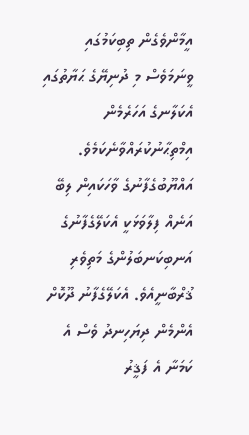އީމާންވެގެން ތިބިކަމުގައި ވީނަމަވެސް މި ދުނިޔޭގެ ޙަޔާތުގައި އެކަލާނގެ އަހަރެމެން އިމްތިޙާނުކުރައްވާނެކަމެވެ.
އައްޔޫބުގެފާނުގެ ވާހަކައިން ލިބޭ އަނެއް ފިލާވަޅަކީ އެކަލޭގެފާނުގެ އަނބިކަނބަލުންގެ މަތިވެރި ޤުރްބާނީއެވެ. އެކަލޭގެފާނު ދޫކޮށް އެންމެން ދިޔަހިނދު ވެސް އެ ކަމަނާ އެ ފަޤީރު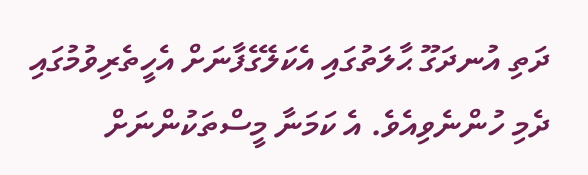ދަތި އުނދަގޫ ޙާލަތުގައި އެކަލޭގެފާނަށް އެހީތެރިވުމުގައި ދެމި ހުންނެވިއެވެ. އެ ކަމަނާ މީސްތަކުންނަށް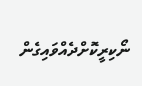ނޯކިރީކޮށްދެއްވައިގެން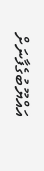އައްޔޫބުގެފާނަށް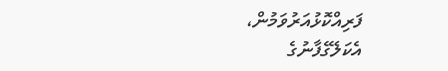ފަރިއްކޮޅުއަރުވަމުން، އެކަލޭގެފާނުގެ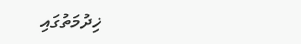ޚިދުމަތުގައި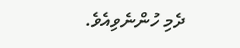ދެމި ހުންނެވިއެވެ.